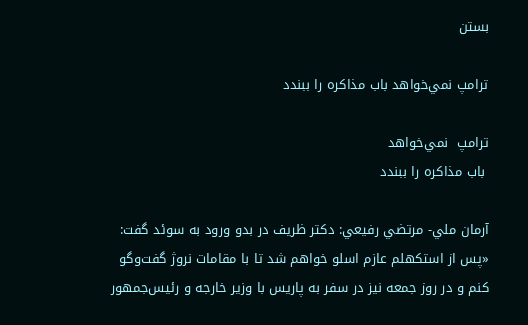بستن

ترامپ نمي‌خواهد باب مذاكره را ببندد

ترامپ  نمي‌خواهد
 باب مذاكره را ببندد

آرمان ملي- مرتضي رفيعي: دکتر ظريف در بدو ورود به سوئد گفت: «پس از استکهلم عازم اسلو خواهم شد تا با مقامات نروژ گفت‌وگو کنم و در روز جمعه نيز در سفر به پاريس با وزير خارجه و رئيس‌جمهور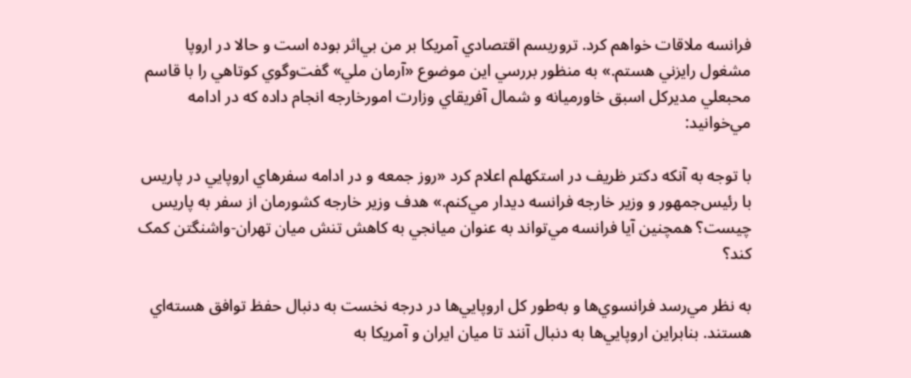فرانسه ملاقات خواهم کرد. تروريسم اقتصادي آمريکا بر من بي‌اثر بوده است و حالا در اروپا مشغول رايزني هستم.» به منظور بررسي اين موضوع «آرمان ملي» گفت‌وگوي کوتاهي را با قاسم محبعلي مديرکل اسبق خاورميانه و شمال آفريقاي وزارت امورخارجه انجام داده که در ادامه مي‌خوانيد:

با توجه به آنکه دکتر ظريف در استکهلم اعلام کرد «روز جمعه و در ادامه سفرهاي اروپايي در پاريس با رئيس‌جمهور و وزير خارجه فرانسه ديدار مي‌کنم.» هدف وزير خارجه کشورمان از سفر به پاريس چيست؟ همچنين آيا فرانسه مي‌تواند به عنوان ميانجي به کاهش تنش ميان تهران-واشنگتن کمک کند؟

به نظر مي‌رسد فرانسوي‌ها و به‌طور کل اروپايي‌ها در درجه نخست به دنبال حفظ توافق هسته‌اي هستند. بنابراين اروپايي‌ها به دنبال آنند تا ميان ايران و آمريکا به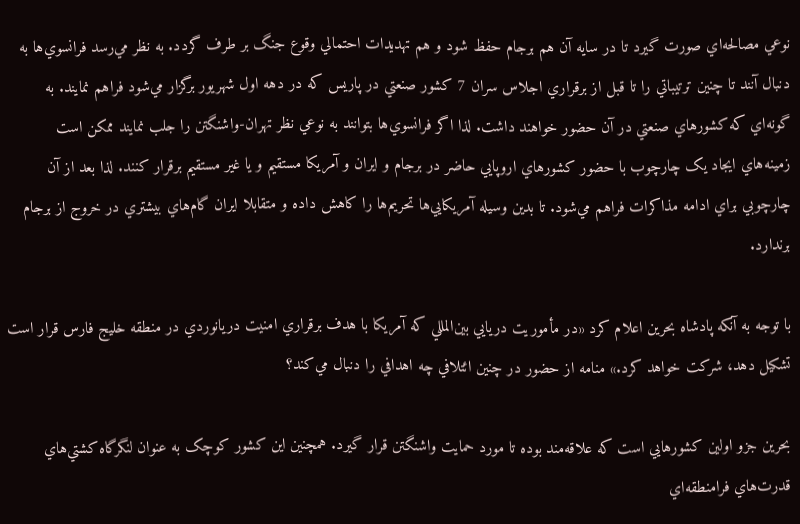نوعي مصالحه‌اي صورت گيرد تا در سايه آن هم برجام حفظ شود و هم تهديدات احتمالي وقوع جنگ بر طرف گردد. به نظر مي‌رسد فرانسوي‌ها به دنبال آنند تا چنين ترتيباتي را تا قبل از برقراري اجلاس سران 7 کشور صنعتي در پاريس که در دهه اول شهريور برگزار مي‌شود فراهم نمايند. به گونه‌اي که کشورهاي صنعتي در آن حضور خواهند داشت. لذا اگر فرانسوي‌ها بتوانند به نوعي نظر تهران-واشنگتن را جلب نمايند ممکن است زمينه‌هاي ايجاد يک چارچوب با حضور کشورهاي اروپايي حاضر در برجام و ايران و آمريکا مستقيم و يا غير مستقيم برقرار کنند. لذا بعد از آن چارچوبي براي ادامه مذاکرات فراهم مي‌شود. تا بدين وسيله آمريکايي‌ها تحريم‌ها را کاهش داده و متقابلا ايران گام‌هاي بيشتري در خروج از برجام برندارد.

با توجه به آنکه پادشاه بحرين اعلام کرد «در مأموريت دريايي بين‌المللي که آمريکا با هدف برقراري امنيت دريانوردي در منطقه خليج فارس قرار است تشکيل دهد، شرکت خواهد کرد.» منامه از حضور در چنين ائتلافي چه اهدافي را دنبال مي‌کند؟

بحرين جزو اولين کشورهايي است که علاقه‌مند بوده تا مورد حمايت واشنگتن قرار گيرد. همچنين اين کشور کوچک به عنوان لنگرگاه کشتي‌هاي قدرت‌هاي فرامنطقه‌اي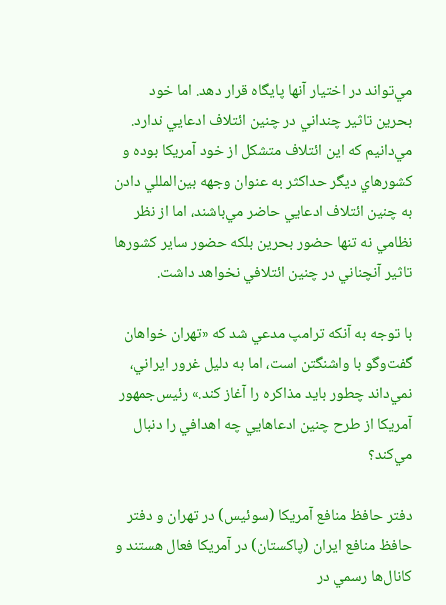مي‌تواند در اختيار آنها پايگاه قرار دهد. اما خود بحرين تاثير چنداني در چنين ائتلاف ادعايي ندارد. مي‌دانيم که اين ائتلاف متشکل از خود آمريکا بوده و کشورهاي ديگر حداکثر به عنوان وجهه بين‌المللي دادن به چنين ائتلاف ادعايي حاضر مي‌باشند، اما از نظر نظامي نه تنها حضور بحرين بلکه حضور ساير کشورها تاثير آنچناني در چنين ائتلافي نخواهد داشت.

با توجه به آنکه ترامپ مدعي شد که «تهران خواهان گفت‌وگو با واشنگتن است، اما به دليل غرور ايراني، نمي‌داند چطور بايد مذاکره را آغاز کند.» رئيس‌جمهور آمريکا از طرح چنين ادعاهايي چه اهدافي را دنبال مي‌کند؟

دفتر حافظ منافع آمريکا (سوئيس) در تهران و دفتر حافظ منافع ايران (پاکستان) در آمريکا فعال هستند و کانال‌ها رسمي در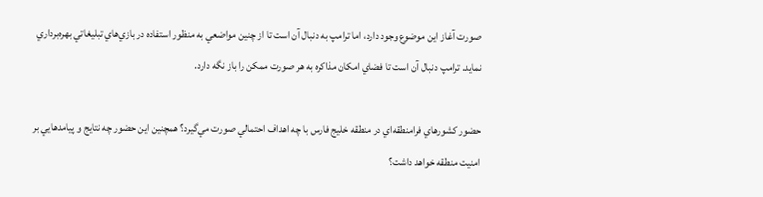صورت آغاز اين موضوع وجود دارد، اما ترامپ به دنبال آن است تا از چنين مواضعي به منظور استفاده در بازي‌هاي تبليغاتي بهره‌برداري نمايد. ترامپ دنبال آن است تا فضاي امکان مذاکره به هر صورت ممکن را باز نگه دارد.

حضور کشورهاي فرامنطقه‌اي در منطقه خليج فارس با چه اهداف احتمالي صورت مي‌گيرد؟ همچنين اين حضور چه نتايج و پيامدهايي بر امنيت منطقه خواهد داشت؟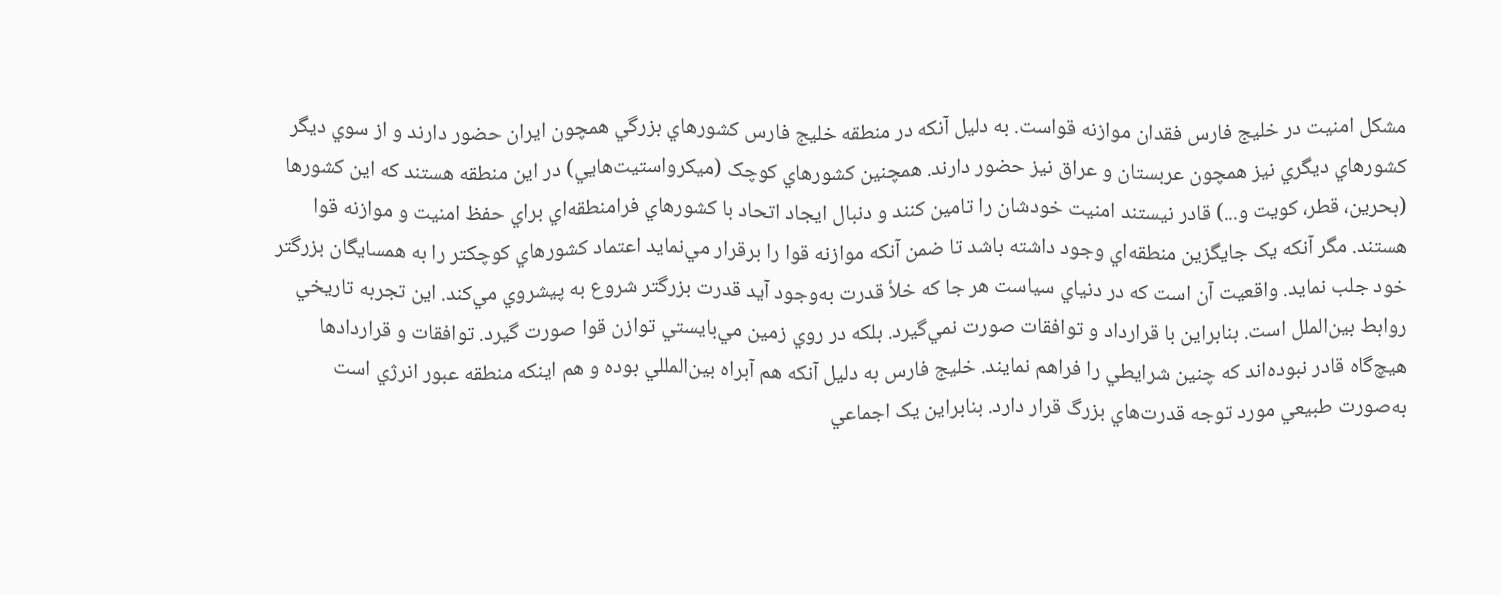مشکل امنيت در خليج فارس فقدان موازنه قواست. به دليل آنکه در منطقه خليج فارس کشورهاي بزرگي همچون ايران حضور دارند و از سوي ديگر کشورهاي ديگري نيز همچون عربستان و عراق نيز حضور دارند. همچنين کشورهاي کوچک (ميکرواستيت‌هايي) در اين منطقه هستند که اين کشورها (بحرين، قطر، کويت و...) قادر نيستند امنيت خودشان را تامين کنند و دنبال ايجاد اتحاد با کشورهاي فرامنطقه‌اي براي حفظ امنيت و موازنه قوا هستند. مگر آنکه يک جايگزين منطقه‌اي وجود داشته باشد تا ضمن آنکه موازنه قوا را برقرار مي‌نمايد اعتماد کشورهاي کوچکتر را به همسايگان بزرگتر خود جلب نمايد. واقعيت آن است که در دنياي سياست هر جا که خلأ قدرت به‌وجود آيد قدرت بزرگتر شروع به پيشروي مي‌کند. اين تجربه تاريخي روابط بين‌الملل است. بنابراين با قرارداد و توافقات صورت نمي‌گيرد. بلکه در روي زمين مي‌بايستي توازن قوا صورت گيرد. توافقات و قراردادها هيچ‌گاه قادر نبوده‌اند که چنين شرايطي را فراهم نمايند. خليج فارس به دليل آنکه هم آبراه بين‌المللي بوده و هم اينکه منطقه عبور انرژي است به‌صورت طبيعي مورد توجه قدرت‌هاي بزرگ قرار دارد. بنابراين يک اجماعي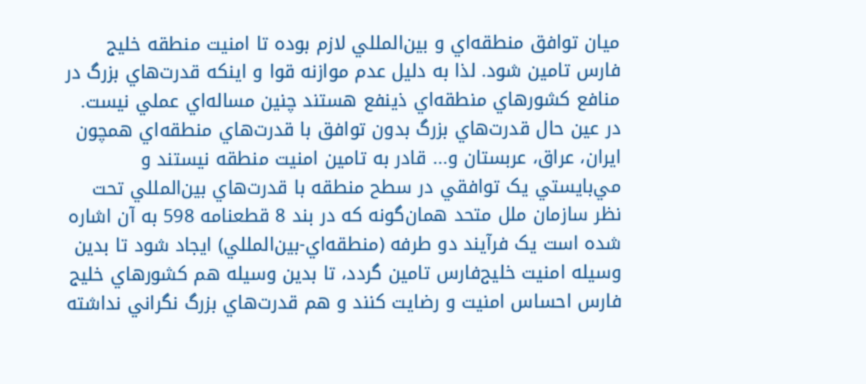ميان توافق منطقه‌اي و بين‌المللي لازم بوده تا امنيت منطقه خليج فارس تامين شود. لذا به دليل عدم موازنه قوا و اينکه قدرت‌هاي بزرگ در منافع کشورهاي منطقه‌اي ذينفع هستند چنين مساله‌اي عملي نيست. در عين حال قدرت‌هاي بزرگ بدون توافق با قدرت‌هاي منطقه‌اي همچون ايران، عراق، عربستان و... قادر به تامين امنيت منطقه نيستند و مي‌بايستي يک توافقي در سطح منطقه با قدرت‌هاي بين‌المللي تحت نظر سازمان ملل متحد همان‌گونه که در بند 8 قطعنامه 598 به آن اشاره شده است يک فرآيند دو طرفه (منطقه‌اي-بين‌المللي) ايجاد شود تا بدين وسيله امنيت خليج‌فارس تامين گردد، تا بدين وسيله هم کشورهاي خليج فارس احساس امنيت و رضايت کنند و هم قدرت‌هاي بزرگ نگراني نداشته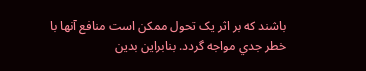باشند که بر اثر يک تحول ممکن است منافع آنها با خطر جدي مواجه گردد. بنابراين بدين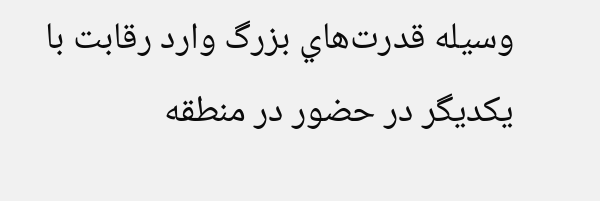وسيله قدرت‌هاي بزرگ وارد رقابت با يکديگر در حضور در منطقه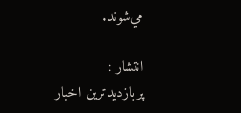مي‌شوند.

انتشار :
پربازدیدترین اخبار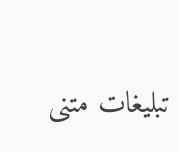تبلیغات متنی